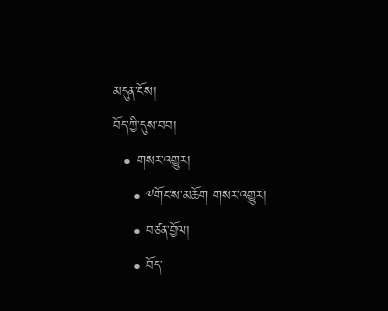མདུན་ངོས།
བོད་ཀྱི་དུས་བབ།
  • གསར་འགྱུར།
    • ༸གོང་ས་མཆོག གསར་འགྱུར།
    • བཙན་བྱོལ།
    • བོད་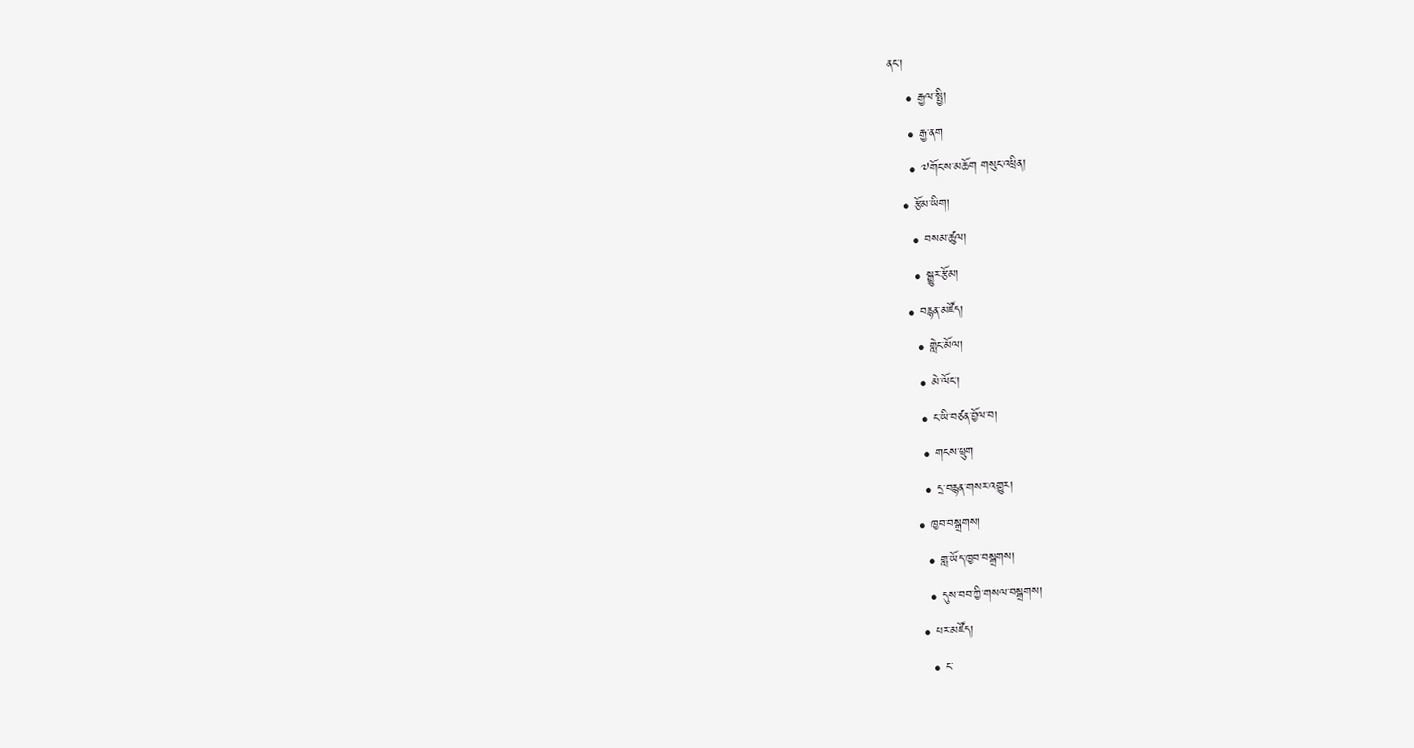ནང་།
    • རྒྱལ་སྤྱི།
    • རྒྱ་ནག
    • ༧གོང་ས་མཆོག གསུང་འཕྲིན།
  • རྩོམ་ཡིག།
    • བསམ་ཚུལ།
    • སྒྱུར་རྩོམ།
  • བརྙན་མཛོད།
    • གླེང་མོལ།
    • མེ་ལོང་།
    • ང་ཡི་བཙན་བྱོལ་བ།
    • གངས་ཕྲུག
    • དྲ་བརྙན་གསར་འགྱུར།
  • ཁྱབ་བསྒྲགས།
    • གླ་ཡོད་ཁྱབ་བསྒྲགས།
    • དུས་བབ་ཀྱི་གསལ་བསྒྲགས།
  • པར་མཛོད།
    • ང་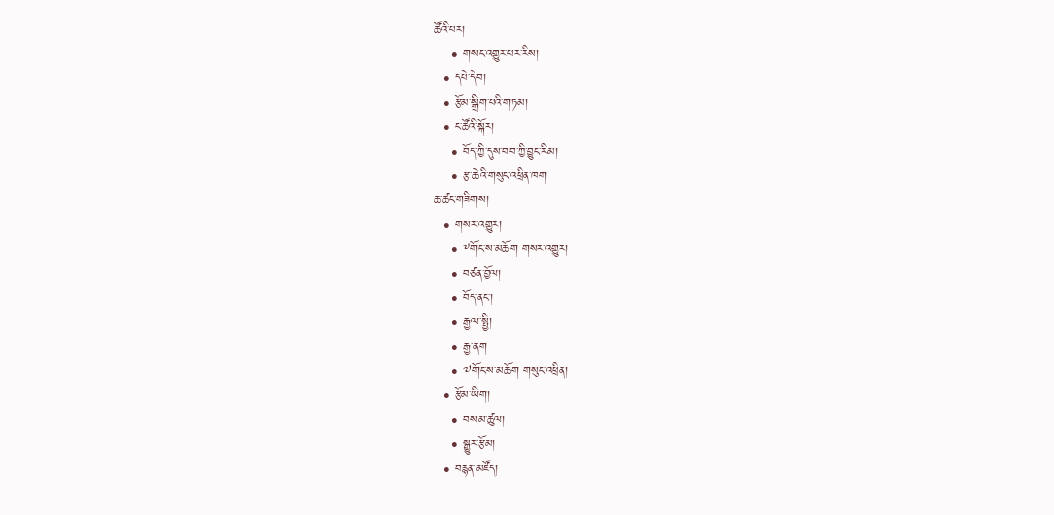ཚོའི་པར།
    • གསང་འགྱུར་པར་རིས།
  • དཔེ་དེབ།
  • རྩོམ་སྒྲིག་པའི་གཏམ།
  • ང་ཚོའི་སྐོར།
    • བོད་ཀྱི་དུས་བབ་ཀྱི་བྱུང་རིམ།
    • རྩ་ཆེའི་གསུང་འཕྲིན་ཁག
ཆ་ཚང་གཟིགས།
  • གསར་འགྱུར།
    • ༸གོང་ས་མཆོག གསར་འགྱུར།
    • བཙན་བྱོལ།
    • བོད་ནང་།
    • རྒྱལ་སྤྱི།
    • རྒྱ་ནག
    • ༧གོང་ས་མཆོག གསུང་འཕྲིན།
  • རྩོམ་ཡིག།
    • བསམ་ཚུལ།
    • སྒྱུར་རྩོམ།
  • བརྙན་མཛོད།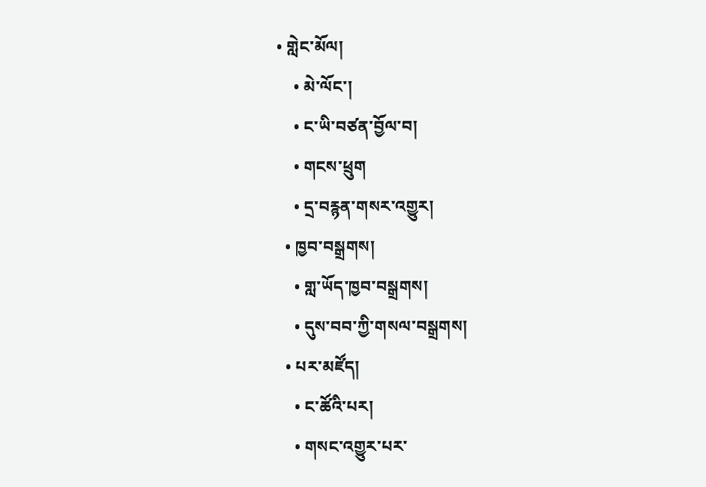• གླེང་མོལ།
    • མེ་ལོང་།
    • ང་ཡི་བཙན་བྱོལ་བ།
    • གངས་ཕྲུག
    • དྲ་བརྙན་གསར་འགྱུར།
  • ཁྱབ་བསྒྲགས།
    • གླ་ཡོད་ཁྱབ་བསྒྲགས།
    • དུས་བབ་ཀྱི་གསལ་བསྒྲགས།
  • པར་མཛོད།
    • ང་ཚོའི་པར།
    • གསང་འགྱུར་པར་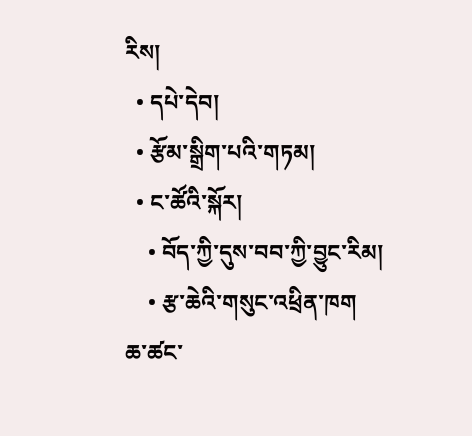རིས།
  • དཔེ་དེབ།
  • རྩོམ་སྒྲིག་པའི་གཏམ།
  • ང་ཚོའི་སྐོར།
    • བོད་ཀྱི་དུས་བབ་ཀྱི་བྱུང་རིམ།
    • རྩ་ཆེའི་གསུང་འཕྲིན་ཁག
ཆ་ཚང་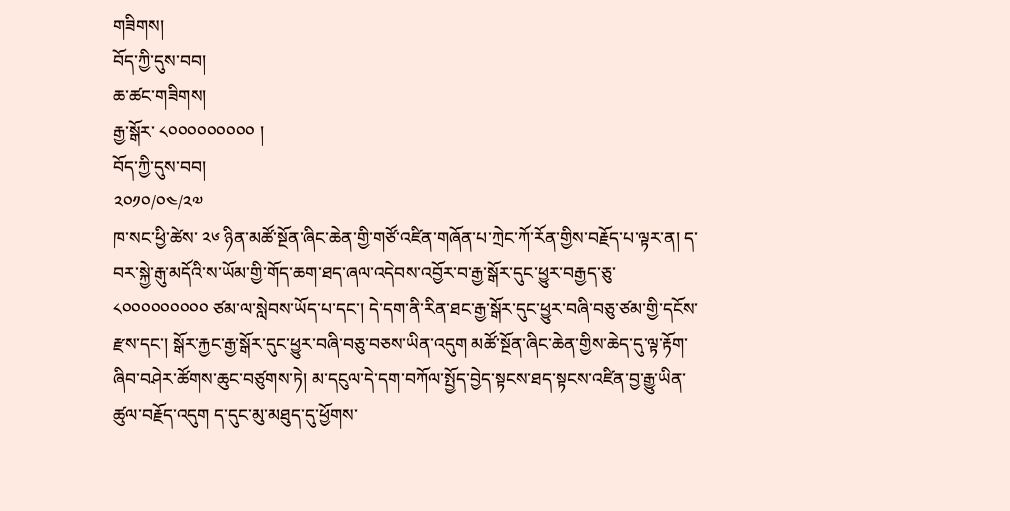གཟིགས།
བོད་ཀྱི་དུས་བབ།
ཆ་ཚང་གཟིགས།
རྒྱ་སྒོར་ ༨༠༠༠༠༠༠༠༠༠ །
བོད་ཀྱི་དུས་བབ།
༢༠༡༠/༠༤/༢༧
ཁ་སང་ཕྱི་ཚེས་ ༢༦ ཉིན་མཚོ་སྔོན་ཞིང་ཆེན་གྱི་གཙོ་འཛིན་གཞོན་པ་ཀྲེང་ཀོ་རོན་གྱིས་བརྗོད་པ་ལྟར་ན། ད་བར་སྐྱེ་རྒུ་མདོའི་ས་ཡོམ་གྱི་གོད་ཆག་ཐད་ཞལ་འདེབས་འབྱོར་བ་རྒྱ་སྒོར་དུང་ཕྱུར་བརྒྱད་ཅུ་ ༨༠༠༠༠༠༠༠༠༠ ཙམ་ལ་སླེབས་ཡོད་པ་དང་། དེ་དག་ནི་རིན་ཐང་རྒྱ་སྒོར་དུང་ཕྱུར་བཞི་བཅུ་ཙམ་གྱི་དངོས་རྫས་དང་། སྒོར་རྐྱང་རྒྱ་སྒོར་དུང་ཕྱུར་བཞི་བཅུ་བཅས་ཡིན་འདུག མཚོ་སྔོན་ཞིང་ཆེན་གྱིས་ཆེད་དུ་ལྟ་རྟོག་ཞིབ་བཤེར་ཚོགས་ཆུང་བཙུགས་ཏེ། མ་དངུལ་དེ་དག་བཀོལ་སྤྱོད་བྱེད་སྟངས་ཐད་སྟངས་འཛིན་བྱ་རྒྱུ་ཡིན་ཚུལ་བརྗོད་འདུག ད་དུང་མུ་མཐུད་དུ་ཕྱོགས་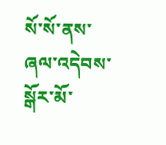སོ་སོ་ནས་ཞལ་འདེབས་སྒོར་མོ་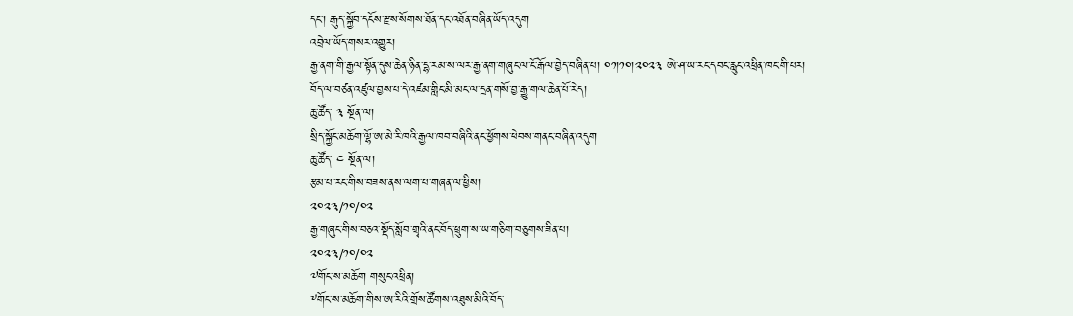དང་། རྒུད་སྐྱོབ་དངོས་རྫས་སོགས་ཐོན་དང་འཐོན་བཞིན་ཡོད་འདུག
འབྲེལ་ཡོད་གསར་འགྱུར།
རྒྱ་ནག་གི་རྒྱལ་སྟོན་དུས་ཆེན་ཉིན་དྷ་རམ་ས་ལར་རྒྱ་ནག་གཞུང་ལ་ངོ་རྒོལ་བྱེད་བཞིན་པ། ༠༡།༡༠།༢༠༢༣ ཨེ་ཤ་ཡ་རང་དབང་རླུང་འཕྲིན་ཁང་གི་པར།
བོད་ལ་བཙན་འཛུལ་བྱས་པ་དེ་འཛམ་གླིང་མི་མང་ལ་དྲན་གསོ་བྱ་རྒྱུ་གལ་ཆེན་པོ་རེད།
ཆུ་ཚོད་ ༣ སྔོན་ལ།
སྲིད་སྐྱོང་མཆོག་ལྷོ་ཨ་མེ་རི་ཁའི་རྒྱལ་ཁབ་བཞིའི་ནང་ཕྱོགས་ཕེབས་གནང་བཞིན་འདུག
ཆུ་ཚོད་ ༤ སྔོན་ལ།
རྩམ་པ་རང་གིས་བཟས་ནས་ལག་པ་གཞན་ལ་ཕྱིས།
༢༠༢༣/༡༠/༠༢
རྒྱ་གཞུང་གིས་བཅའ་སྡོད་སློབ་གྲྭའི་ནང་བོད་ཕྲུག་ས་ཡ་གཅིག་བཅུགས་ཟིན་པ།
༢༠༢༣/༡༠/༠༢
༧གོང་ས་མཆོག གསུང་འཕྲིན།
༸གོང་ས་མཆོག་གིས་ཨ་རིའི་གྲོས་ཚོགས་འཐུས་མིའི་བོད་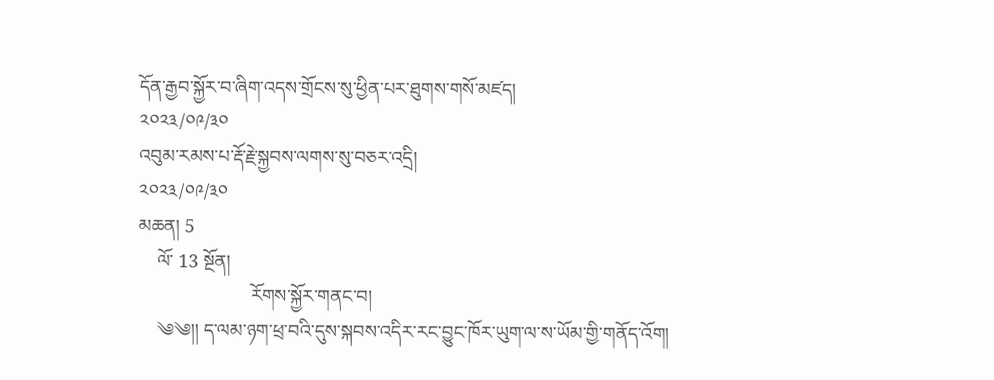དོན་རྒྱབ་སྐྱོར་བ་ཞིག་འདས་གྲོངས་སུ་ཕྱིན་པར་ཐུགས་གསོ་མཛད།
༢༠༢༣/༠༩/༣༠
འབུམ་རམས་པ་རྡོ་རྗེ་སྐྱབས་ལགས་སུ་བཅར་འདྲི།
༢༠༢༣/༠༩/༣༠
མཆན། 5
    ལོ་ 13 སྔོན།
                        རོགས་སྐྱོར་གནང་བ།
    ༄༄།། ད་ལམ་ཉག་ཕྲ་བའི་དུས་སྐབས་འདིར་རང་བྱུང་ཁོར་ཡུག་ལ་ས་ཡོམ་གྱི་གནོད་འོག།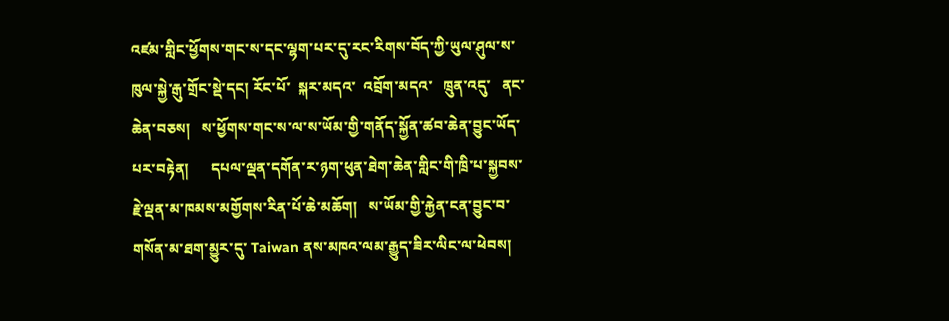འཇ༹མ་གླིང་ཕྱོགས་གང་ས་དང་ལྷག་པར་དུ་རང་རིགས་བོད་ཀྱི་ཡུལ་ཤུལ་ས་ཁུལ་སྐྱེ་རྒུ་གྲོང་སྡེ་དང། རོང་པོ་  སྐར་མདའ་  འབྲོག་མདའ་   ཁྲུན་འདུ་   ནང་ཆེན་བཅས།   ས་ཕྱོགས་གང་ས་ལ་ས་ཡོམ་གྱི་གནོད་སྐྱོན་ཆ༹བ་ཆེན་བྱུང་ཡོད་པར་བརྟེན།      དཔལ་ལྡན་དགོན་ར་ཉག་ཕུན་ཐེག་ཆེན་གླིང་གི་ཁྲི་པ་སྐྱབས་རྗེ་ལྡན་མ་ཁམས་མགྱོགས་རིན་པོ་ཆེ་མཆོག།   ས་ཡོམ་གྱི་རྐྱེན་ངན་བྱུང་བ་གསོན་མ་ཐག་མྱུར་དུ་ Taiwan ནས་མཁའ་ལམ་རྒྱུད་ཟིར་ལིང་ལ་ཕེབས།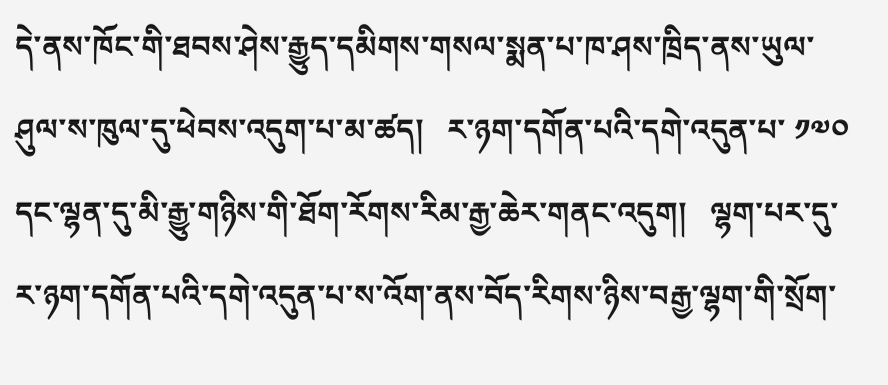དེ་ནས་ཁོང་གི་ཐབས་ཤེས་རྒྱུད་དམིགས་གསལ་སྨན་པ་ཁ་ཤས་ཁྲིད་ནས་ཡུལ་ཤུལ་ས་ཁུལ་དུ་ཕེབས་འདུག་པ་མ་ཆ༹ད།   ར་ཉག་དགོན་པའི་དགེ་འདུན་པ་ ༡༧༠ དང་ལྷན་དུ་མི་རྒྱུ་གཉིས་གི་ཐོག་རོགས་རིམ་རྒྱ་ཆེར་གནང་འདུག།   ལྷག་པར་དུ་ར་ཉག་དགོན་པའི་དགེ་འདུན་པ་ས་འོག་ནས་བོད་རིགས་ཉིས་བརྒྱ་ལྷག་གི་སྲོག་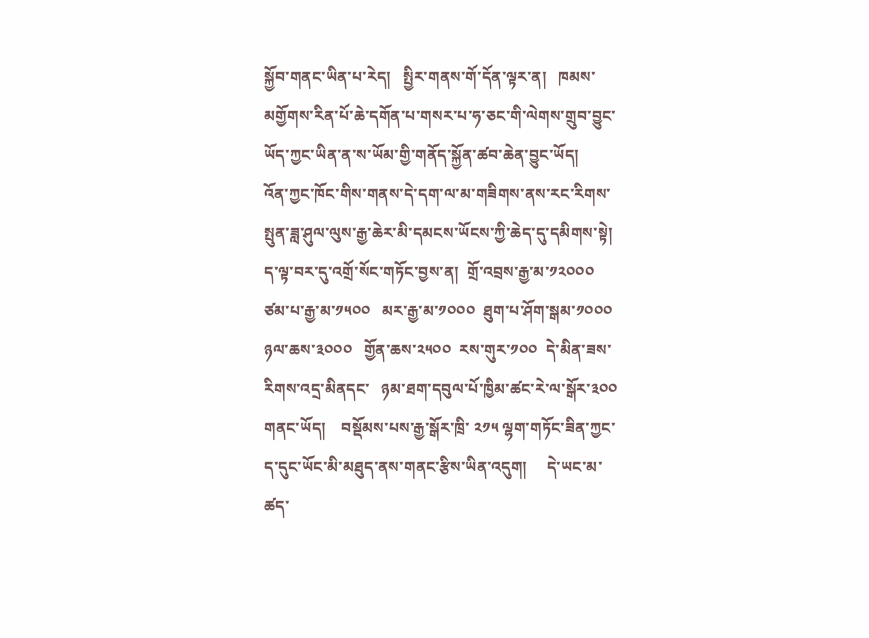སྐྱོབ་གནང་ཡིན་པ་རེད།   སྤྱིར་གནས་གོ་དོན་ལྟར་ན།   ཁམས་མགྱོགས་རིན་པོ་ཆེ་དགོན་པ་གསར་པ་ཧ་ཅང་གི་ལེགས་གྲུབ་བྱུང་ཡོད་ཀྱང་ཡིན་ན་ས་ཡོམ་གྱི་གནོད་སྐྱོན་ཆ༹བ་ཆེན་བྱུང་ཡོད།     འོན་ཀྱང་ཁོང་གིས་གནས་དེ་དག་ལ་མ་གཟིགས་ནས་རང་རིགས་སྤུན་ཟླ་ཤུལ་ལུས་རྒྱ་ཆེར་མི་དམངས་ཡོངས་ཀྱི་ཆེད་དུ་དམིགས་སྟེ།   ད་ལྟ་བར་དུ་འགྲོ་སོང་གཏོང་བྱས་ན།  གྲོ་འབྲས་རྒྱ་མ་༡༢༠༠༠   ཅ༹མ་པ་རྒྱ་མ་༡༥༠༠   མར་རྒྱ་མ་༡༠༠༠  ཐུག་པ་ཤོག་སྒམ་༡༠༠༠    ཉལ་ཆས་༣༠༠༠   གྱོན་ཆས་༢༥༠༠  རས་གུར་༡༠༠  དེ་མིན་ཟས་རིགས་འདྲ་མིནདང་   ཉམ་ཐག་དབུལ་པོ་ཁྱིམ་ཆ༹ང་རེ་ལ་སྒོར་༣༠༠  གནང་ཡོད།    བསྡོམས་པས་རྒྱ་སྒོར་ཁྲི་ ༢༡༥ ལྷག་གཏོང་ཟིན་ཀྱང་ད་དུང་ཡོང་མི་མཐུད་ནས་གནང་རྩིས་ཡིན་འདུག།     དེ་ཡང་མ་ཆ༹ད་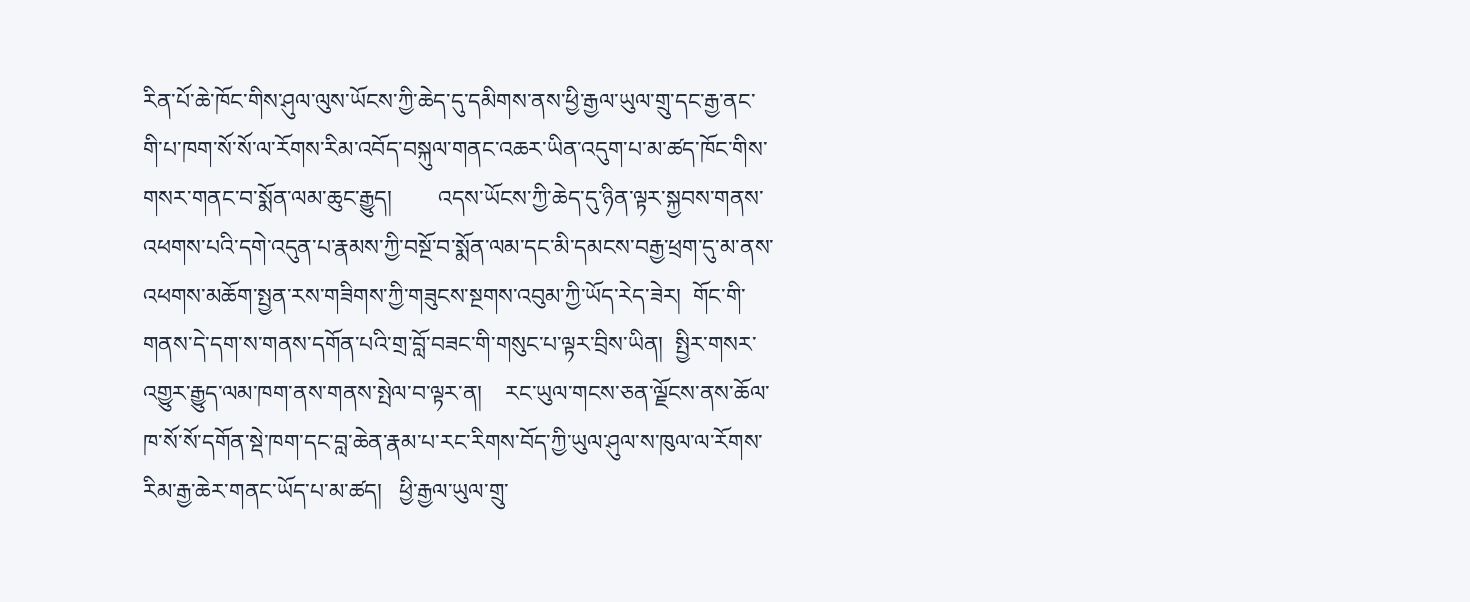རིན་པོ་ཆེ་ཁོང་གིས་ཤུལ་ལུས་ཡོངས་ཀྱི་ཆེད་དུ་དམིགས་ནས་ཕྱི་རྒྱལ་ཡུལ་གྲུ་དང་རྒྱ་ནང་གི་པ་ཁག་སོ་སོ་ལ་རོགས་རིམ་འབོད་བསྐུལ་གནང་འཆར་ཡིན་འདུག་པ་མ་ཆ༹ད་ཁོང་གིས་གསར་གནང་བ་སྨོན་ལམ་ཆུང་རྒྱུད།        འདས་ཡོངས་ཀྱི་ཆེད་དུ་ཉིན་ལྟར་སྐྱབས་གནས་འཕགས་པའི་དགེ་འདུན་པ་རྣམས་ཀྱི་བསྔོ་བ་སྨོན་ལམ་དང་མི་དམངས་བརྒྱ་ཕྲག་དུ་མ་ནས་འཕགས་མཆོག་སྤྱན་རས་གཟིགས་ཀྱི་གཟུངས་སྔགས་འབུམ་ཀྱི་ཡོད་རེད་ཟེར།  གོང་གི་གནས་དེ་དག་ས་གནས་དགོན་པའི་གྲ་བློ་བཟང་གི་གསུང་པ་ལྟར་བྲིས་ཡིན།  སྤྱིར་གསར་འགྱུར་རྒྱུད་ལམ་ཁག་ནས་གནས་སྤེལ་བ་ལྟར་ན།    རང་ཡུལ་གངས་ཅན་ལྗོངས་ནས་ཆོལ་ཁ་སོ་སོ་དགོན་སྡེ་ཁག་དང་བླ་ཆེན་རྣམ་པ་རང་རིགས་བོད་ཀྱི་ཡུལ་ཤུལ་ས་ཁུལ་ལ་རོགས་རིམ་རྒྱ་ཆེར་གནང་ཡོད་པ་མ་ཆ༹ད།   ཕྱི་རྒྱལ་ཡུལ་གྲུ་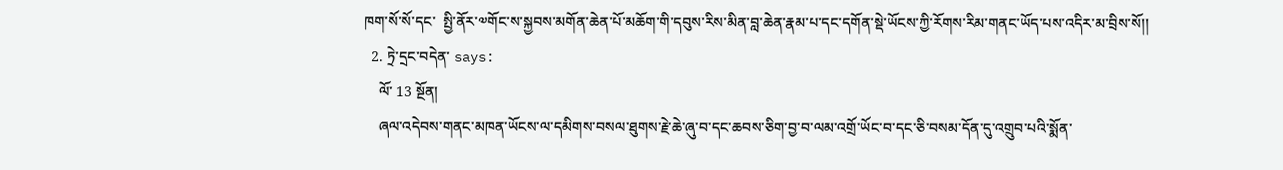ཁག་སོ་སོ་དང་  སྤྱི་ནོར་༧གོང་ས་སྐྱབས་མགོན་ཆེན་པོ་མཆོག་གི་དབུས་རིས་མིན་བླ་ཆེན་རྣམ་པ་དང་དགོན་སྡེ་ཡོངས་ཀྱི་རོགས་རིམ་གནང་ཡོད་པས་འདིར་མ་བྲིས་སོ།།
  2. ཏྲེ་དྲང་བདེན་ says:
    ལོ་ 13 སྔོན།
    ཞལ་འདེབས་གནང་མཁན་ཡོངས་ལ་དམིགས་བསལ་ཐུགས་རྗེ་ཆེ་ཞུ་བ་དང་ཆབས་ཅིག་བྱ་བ་ལམ་འགྲོ་ཡོང་བ་དང་ཅི་བསམ་དོན་དུ་འགྲུབ་པའི་སྨོན་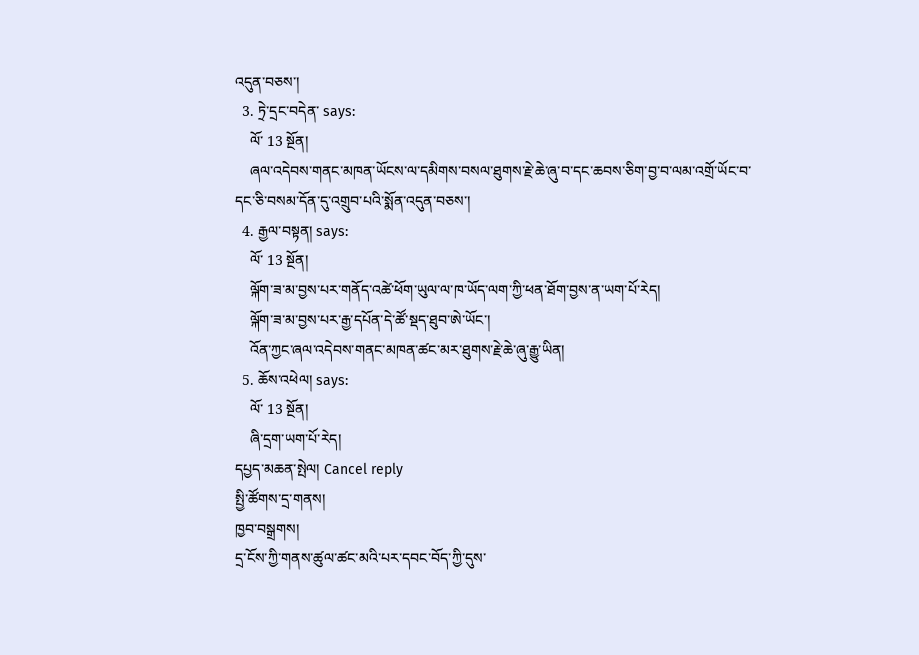འདུན་བཅས་།
  3. ཏྲེ་དྲང་བདེན་ says:
    ལོ་ 13 སྔོན།
    ཞལ་འདེབས་གནང་མཁན་ཡོངས་ལ་དམིགས་བསལ་ཐུགས་རྗེ་ཆེ་ཞུ་བ་དང་ཆབས་ཅིག་བྱ་བ་ལམ་འགྲོ་ཡོང་བ་དང་ཅི་བསམ་དོན་དུ་འགྲུབ་པའི་སྨོན་འདུན་བཅས་།
  4. རྒྱལ་བསྟན། says:
    ལོ་ 13 སྔོན།
    ལྐོག་ཟ་མ་བྱས་པར་གནོད་འཚེ་ཕོག་ཡུལ་ལ་ཁ་ཡོད་ལག་ཀྱི་ཕན་ཐོག་བྱས་ན་ཡག་པོ་རེད།
    ལྐོག་ཟ་མ་བྱས་པར་རྒྱ་དཔོན་དེ་ཚོ་སྡད་ཐུབ་ཨེ་ཡོང་།
    འོན་ཀྱང་ཞལ་འདེབས་གནང་མཁན་ཚང་མར་ཐུགས་རྗེ་ཆེ་ཞུ་རྒྱུ་ཡིན།
  5. ཆོས་འཕེལ། says:
    ལོ་ 13 སྔོན།
    ཞི་དྲག་ཡག་པོ་རེད།
དཔྱད་མཆན་སྤེལ། Cancel reply
སྤྱི་ཚོགས་དྲ་གནས།
ཁྱབ་བསྒྲགས།
དྲ་ངོས་ཀྱི་གནས་ཚུལ་ཚང་མའི་པར་དབང་བོད་ཀྱི་དུས་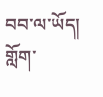བབ་ལ་ཡོད།
གློག་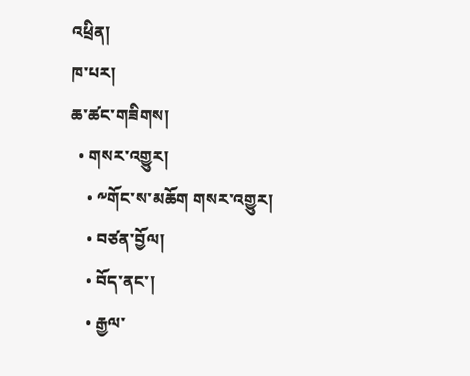འཕྲིན།
ཁ་པར།
ཆ་ཚང་གཟིགས།
  • གསར་འགྱུར།
    • ༸གོང་ས་མཆོག གསར་འགྱུར།
    • བཙན་བྱོལ།
    • བོད་ནང་།
    • རྒྱལ་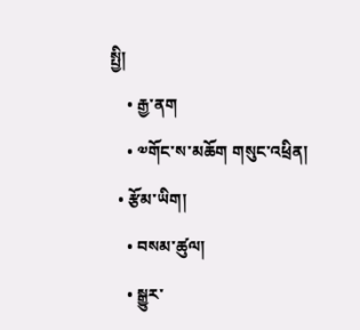སྤྱི།
    • རྒྱ་ནག
    • ༧གོང་ས་མཆོག གསུང་འཕྲིན།
  • རྩོམ་ཡིག།
    • བསམ་ཚུལ།
    • སྒྱུར་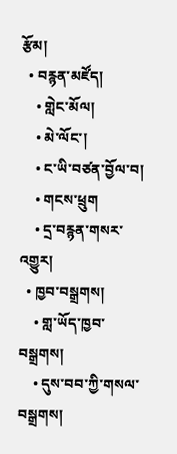རྩོམ།
  • བརྙན་མཛོད།
    • གླེང་མོལ།
    • མེ་ལོང་།
    • ང་ཡི་བཙན་བྱོལ་བ།
    • གངས་ཕྲུག
    • དྲ་བརྙན་གསར་འགྱུར།
  • ཁྱབ་བསྒྲགས།
    • གླ་ཡོད་ཁྱབ་བསྒྲགས།
    • དུས་བབ་ཀྱི་གསལ་བསྒྲགས།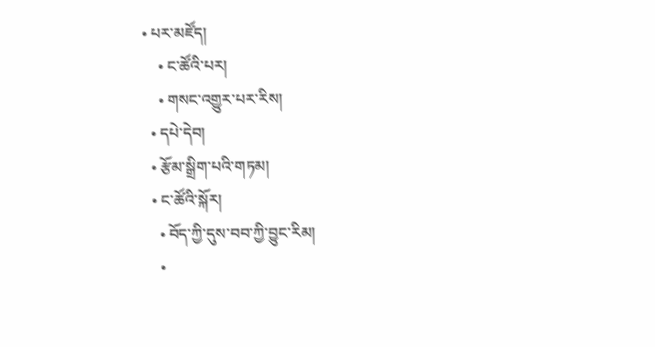• པར་མཛོད།
    • ང་ཚོའི་པར།
    • གསང་འགྱུར་པར་རིས།
  • དཔེ་དེབ།
  • རྩོམ་སྒྲིག་པའི་གཏམ།
  • ང་ཚོའི་སྐོར།
    • བོད་ཀྱི་དུས་བབ་ཀྱི་བྱུང་རིམ།
    •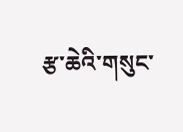རྩ་ཆེའི་གསུང་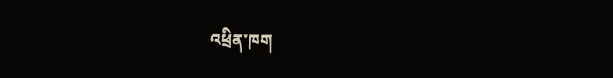འཕྲིན་ཁག